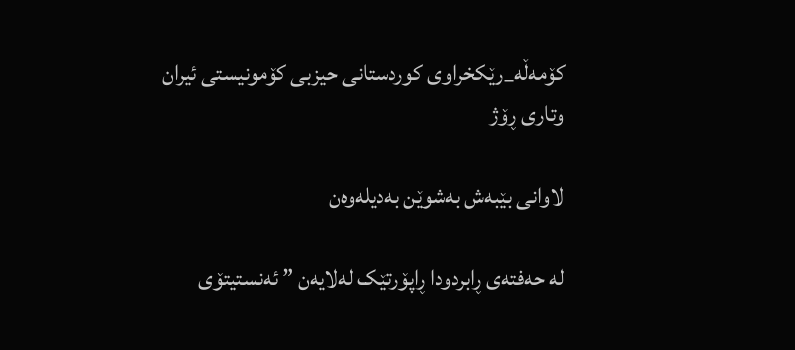کۆمەڵە_رێكخراوی كوردستانی حیزبی كۆمونیستی ئیران
وتاری ڕۆژ

لاوانی بێبەش بەشوێن بەدیلەوەن

لە حەفتەی ڕابردودا ڕاپۆرتێک لەلایەن ” ئەنستیتۆی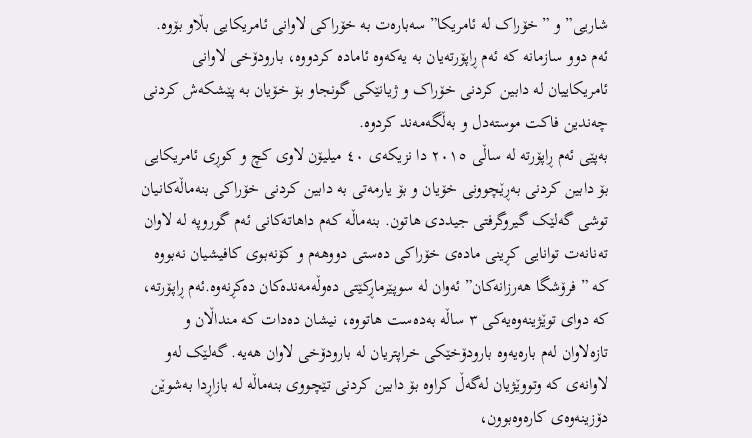شاریی” و ” خۆراک لە ئامریکا” سەبارەت بە خۆراکی لاوانی ئامریکایی بڵاو بۆوە. ئەم دوو سازمانە کە ئەم ڕاپۆرتەیان بە یەکەوە ئامادە کردووە، بارودۆخی لاوانی ئامریکاییان لە دابین کردنی خۆراک و ژیانێکی گونجاو بۆ خۆیان بە پێشکەش کردنی چەندین فاکت موستەدل و بەڵگەمەند کردوە.
بەپێی ئەم ڕاپۆرتە لە ساڵی ٢٠١٥ دا نزیکەی ٤٠ میلیۆن لاوی کچ و کوڕی ئامریکایی بۆ دابین کردنی بەڕێچوونی خۆیان و بۆ یارمەتی بە دابین کردنی خۆراکی بنەماڵەکانیان توشی گەلێک گیروگرفتی جیددی هاتون. بنەماڵە کەم داهاتەکانی ئەم گوروپە لە لاوان تەنانەت توانایی کڕینی مادەی خۆراکی دەستی دووهەم و کۆنەبوی کافیشیان نەبووە کە ” فرۆشگا هەرزانەکان” ئەوان لە سوپێرماڕکێتی دەوڵەمەندەکان دەکڕنەوە.ئەم ڕاپۆرتە، کە دوای توێژینەوەیەکی ٣ ساڵە به‌ده‌ست هاتووه‌، نیشان ده‌دات کە منداڵان و تازەلاوان لەم بارەیەوە بارودۆخێکی خراپتریان لە بارودۆخی لاوان هەیە. گەلێک لەو لاوانەی کە وتووێژیان لەگەڵ کراوە بۆ دابین کردنی تێچووی بنەماڵە لە بازاڕدا بەشوێن دۆزینەوەی کارەوەبوون،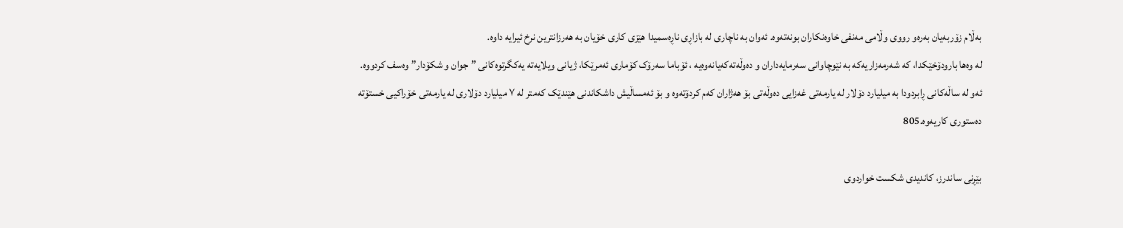بەڵام زۆربەیان بەرەو رووی وڵامی مەنفی خاوەنکاران بونەتەوە. ئەوان بە ناچاری لە بازاڕی ناڕەسمیدا هێزی کاری خۆیان بە هەرزانترین نرخ ئیرایە داوە.
لە وەها بارودۆخێکدا، کە شەرمەزاریەکە بە نێوچاوانی سەرمایەداران و دەوڵەتەکەیانەوەیه‌ ، ئۆباما سەرۆک کۆماری ئه‌مرێكا، ژیانی ویلایەتە یەکگرتوەکانی ” جوان و شکۆدار” وەسف کردووە. ئەو لە ساڵەکانی ڕابردودا بە میلیارد دۆلار لە یارمه‌تی غەزایی دەوڵەتی بۆ هەژاران کەم کردۆتەوە و بۆ ئەمساڵیش داشکاندنی هێندێک کەمتر لە ٧ میلیارد دۆلاری لە یارمەتی خۆراکیی خستۆتە دەستوری کاریەوە.805

بێڕنی ساندرز، کاندیدی شکست خواردوی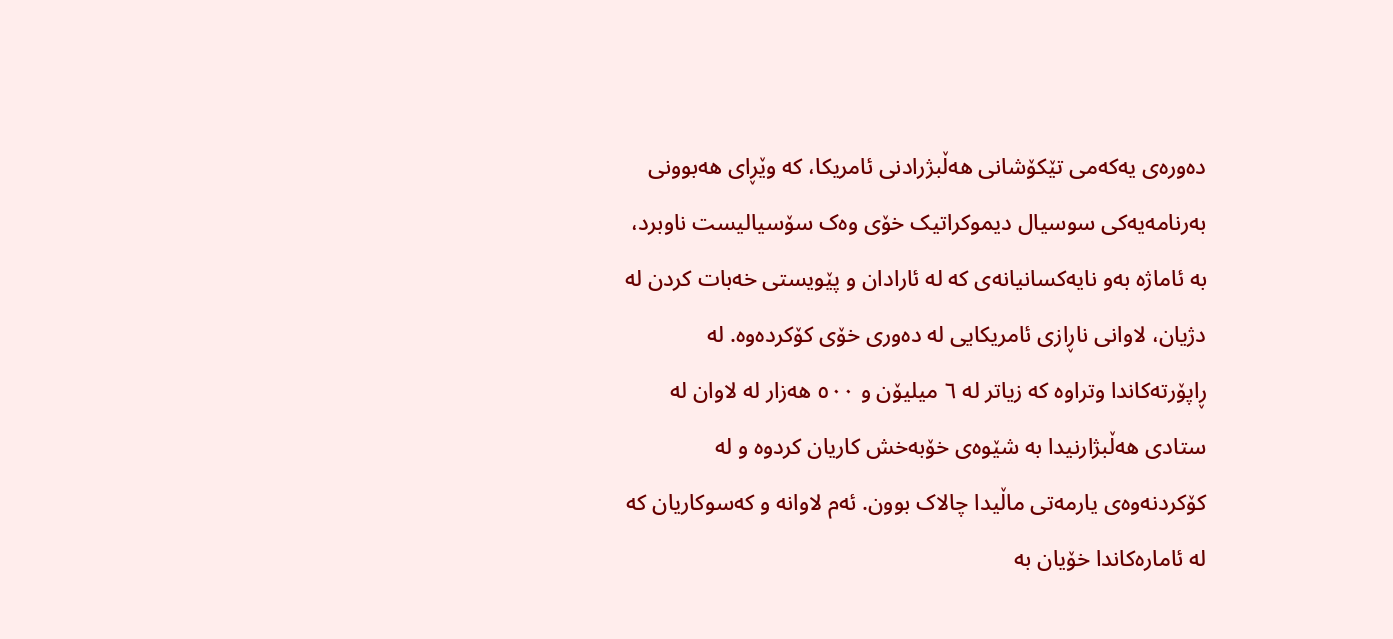دەورەی یەکەمی تێکۆشانی هەڵبژرادنی ئامریکا، کە وێڕای هەبوونی بەرنامەیەکی سوسیال دیموکراتیک خۆی وەک سۆسیالیست ناوبرد، بە ئاماژە بەو نایەکسانیانەی كه‌ لە ئارادان و پێویستی خەبات کردن لە دژیان، لاوانی ناڕازی ئامریکایی لە دەوری خۆی کۆکردەوە. لە ڕاپۆرتەکاندا وتراوە کە زیاتر لە ٦ میلیۆن و ٥٠٠ هەزار لە لاوان لە ستادی هەڵبژارنیدا بە شێوەی خۆبەخش کاریان کردوە و لە کۆکردنەوەی یارمەتی ماڵیدا چالاک بوون. ئەم لاوانە و کەسوکاریان كه‌ لە ئاماره‌کاندا خۆیان بە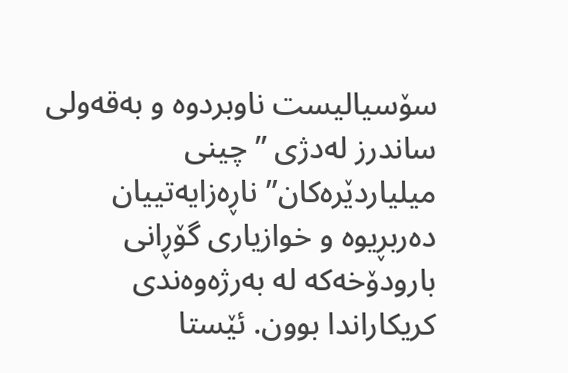سۆسیالیست ناوبردوە و بەقەولی ساندرز لەدژی ” چینی میلیاردێرەکان” ناڕەزایەتییان دەربڕیوە و خوازیاری گۆڕانی بارودۆخەکە لە بەرژەوەندی کریکاراندا بوون. ئێستا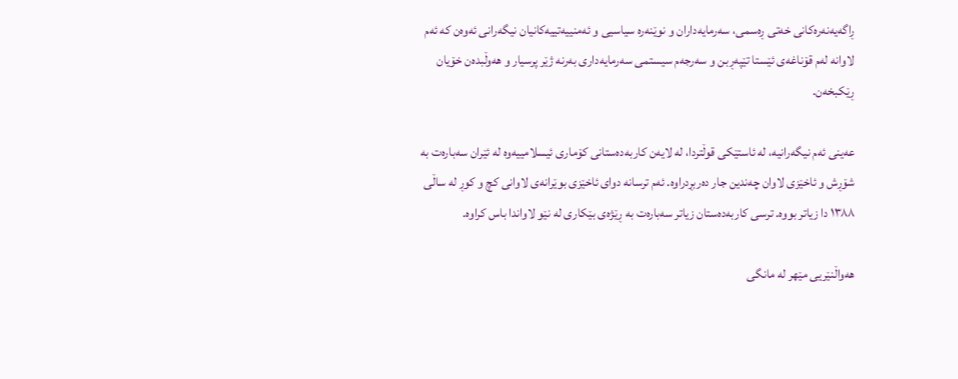ڕاگەیەنەرەکانی خەتی ڕەسمی، سەرمایەداران و نوێنەرە سیاسیی و ئەمنییەتییەکانیان نیگەرانی ئەوەن کە ئەم لاوانە لەم قۆناغەی ئێستا تێپەڕبن و سەرجەم سیستمی سەرمایەداری بەرنە ژێر پرسیار و هەوڵبدەن خۆیان ڕێکبخەن.

عەینی ئەم نیگەرانیە، لە ئاستێکی قوڵتردا، لە لایەن کاربەدەستانی کۆماری ئیسلامییەوە لە ئێران سەبارەت بە شۆڕش و ئاخێزی لاوان چەندین جار دەربڕدراوە. ئەم ترسانە دوای ئاخێزی بوێرانەی لاوانی کچ و کوڕ لە ساڵی ١٣٨٨ دا زیاتر بووە. ترسی کاربەدەستان زیاتر سەبارەت بە ڕێژەی بێکاری لە نێو لاواندا باس کراوە.

هەواڵنێریی مێهر لە مانگی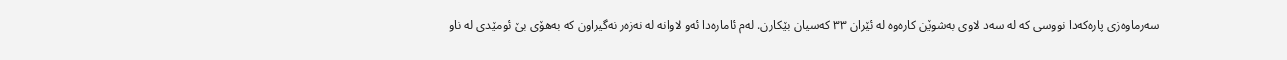سەرماوەزی پارەکەدا نووسی کە لە سەد لاوی بەشوێن کارەوە لە ئێران ٣٣ کەسیان بێکارن. لەم ئامارەدا ئەو لاوانە لە نەزەر نەگیراون کە بەهۆی بێ ئومێدی لە ناو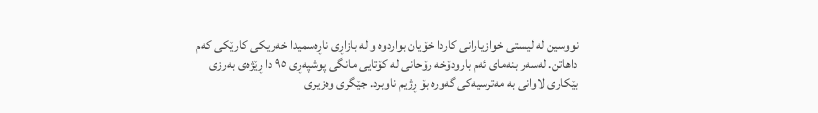نووسین لە لیستی خوازیارانی کاردا خۆیان بواردوە و لە بازاڕی ناڕەسمیدا خەریکی کارێکی کەم داهاتن. لەسەر بنەمای ئەم بارودۆخە رۆحانی لە کۆتایی مانگی پوشپەڕی ٩٥ دا ڕێژەی بەرزی بێکاری لاوانی بە مەترسیەکی گەورە بۆ ڕژیم ناوبرد. جێگری وەزیری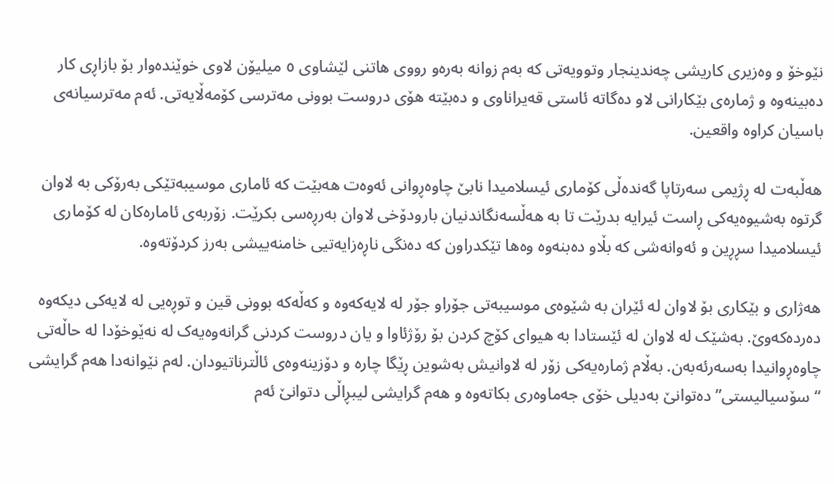نێوخۆ و وەزیری کاریشی چەندینجار وتوویه‌تی کە بەم زوانە بەرەو رووی هاتنی لێشاوی ٥ میلیۆن لاوی خوێندەوار بۆ بازاڕی کار دەبینەوە و ژمارەی بێکارانی لاو دەگاتە ئاستی قەیراناوی و دەبێتە هۆی دروست بوونی مەترسی کۆمەڵایەتی. ئەم مەترسیانەی باسیان کراوە واقعین.

هەڵبەت لە ڕژیمی سەرتاپا گه‌نده‌ڵی کۆماری ئیسلامیدا نابێ چاوەڕوانی ئەوەت هەبێت کە ئاماری موسیبەتێکی بەرۆکی بە لاوان گرتوە بەشیوەیەکی ڕاست ئیرایە بدرێت تا بە هەڵسەنگاندنیان بارودۆخی لاوان بەرڕەسی بکرێت. زۆربەی ئامارەکان لە کۆماری ئیسلامیدا سڕڕین و ئەوانەشی کە بڵاو دەبنەوە وەها تێکدراون کە دەنگی ناڕەزایەتیی خامنەییشی بەرز کردۆتەوە.

هەژاری و بێکاری بۆ لاوان لە ئێران بە شێوەی موسیبەتی جۆراو جۆر لە لایەکەوە و کەڵەکە بوونی قین و توڕەیی لە لایەکی دیکەوە دەردەکه‌وێ. بەشێک لە لاوان لە ئێستادا بە هیوای کۆچ کردن بۆ رۆژئاوا و یان دروست کردنی گرانەوەیەک لە نەێوخۆدا لە حاڵەتی چاوەڕوانیدا بەسەرئەبەن. بەڵام ژمارەیەکی زۆر لە لاوانیش بەشوین ڕێگا چارە و دۆزینەوەی ئاڵترناتیودان. لەم نێوانەدا هەم گرایشی “سۆسیالیستی” دەتوانێ بەدیلی خۆی جەماوەری بکاتەوە و هەم گرایشی لیبڕاڵی دتوانێ ئەم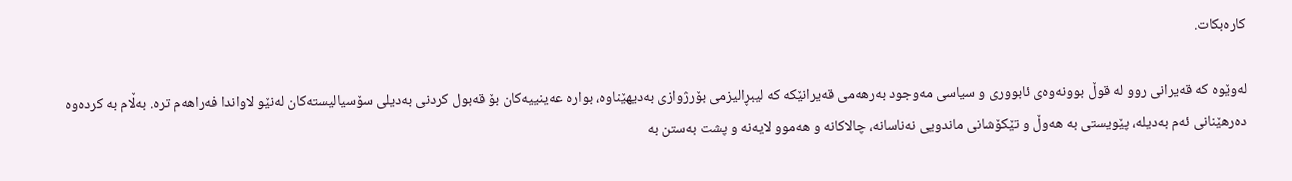کارەبکات.

لەوێوە کە قەیرانی روو لە قوڵ بوونەوەی ئابووری و سیاسی مەوجود بەرهەمی قەیرانێکە کە لیبڕالیزمی بۆرژوازی بەدیهێناوە، بوارە عەینییەکان بۆ قەبول کردنی بەدیلی سۆسیالیستەکان لەنێو لاواندا فەراهەم ترە. بەڵام بە كرده‌وه‌ ده‌رهێنانی ئەم بەدیلە، پێویستی بە هەوڵ و تێکۆشانی ماندویی نەناسانە، چالاکانە و هەموو لایەنە و پشت بەستن بە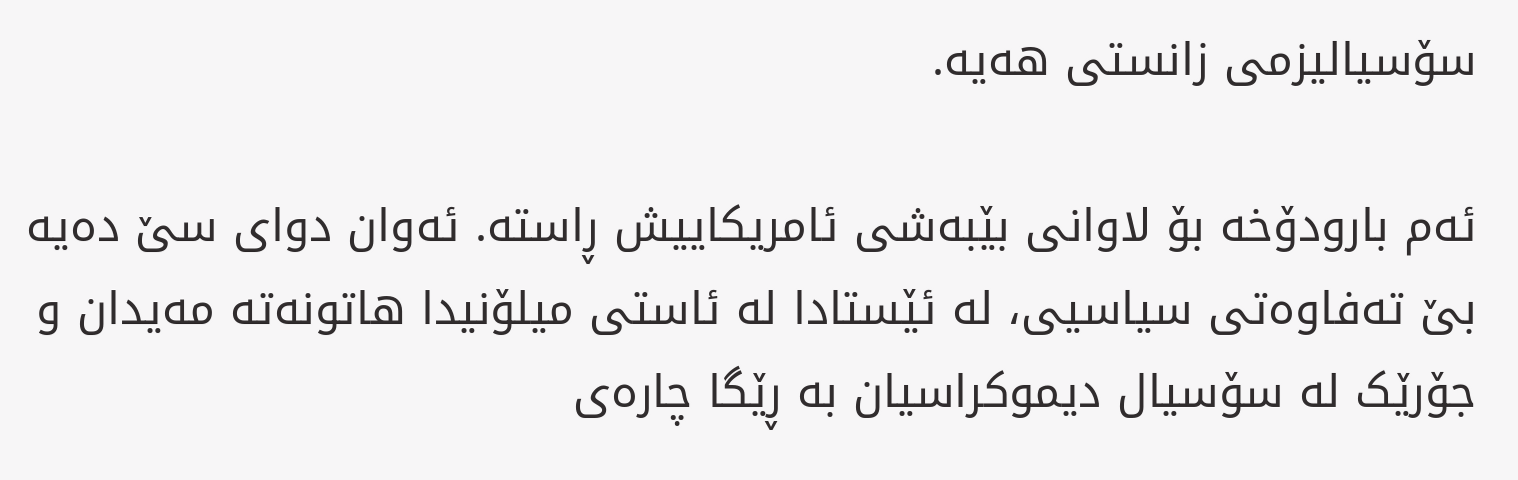سۆسیالیزمی زانستی هەیە.

ئەم بارودۆخە بۆ لاوانی بێبەشی ئامریکاییش ڕاستە. ئەوان دوای سێ دەیە بێ تەفاوەتی سیاسیی، لە ئێستادا لە ئاستی میلۆنیدا هاتونەتە مەیدان و جۆرێک لە سۆسیال دیموکراسیان بە ڕێگا چارەی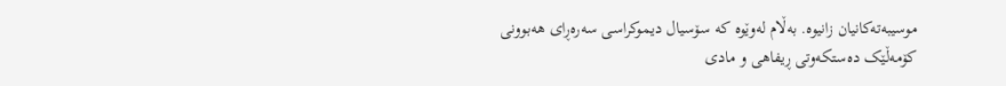موسیبەتەکانیان زانیوە. بەڵام لەوێوە کە سۆسیال دیموکراسی سەرەڕای هەبوونی کۆمەڵێک دەستکەوتی ڕیفاهی و مادی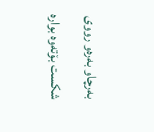بەرچاو بەرەو رووی شکست بۆتەوە بوارە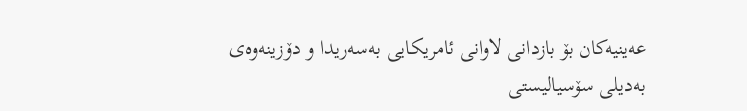عەینیەکان بۆ بازدانی لاوانی ئامریکایی بەسەریدا و دۆزینەوەی بەدیلی سۆسیالیستی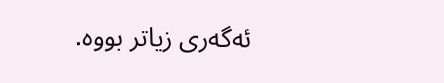ئەگەری زیاتر بووە.